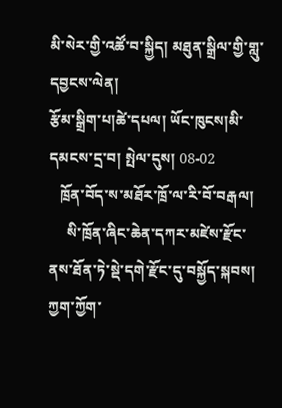མི་སེར་གྱི་འཚོ་བ་སྐྱིད། མཐུན་སྒྲིལ་གྱི་གླུ་དབྱངས་ལེན།
རྩོམ་སྒྲིག་པ།ཚེ་དཔལ། ཡོང་ཁུངས།མི་དམངས་དྲ་བ། སྤེལ་དུས། 08-02
   ཁྲོན་བོད་ས་མཐོར་ཁྲོ་ལ་རི་བོ་བརྒལ།
     སི་ཁྲོན་ཞིང་ཆེན་དཀར་མཛེས་རྫོང་ནས་ཐོན་ཏེ་སྡེ་དགེ་རྫོང་དུ་བསྐྱོད་སྐབས། ཀྱག་ཀྱོག་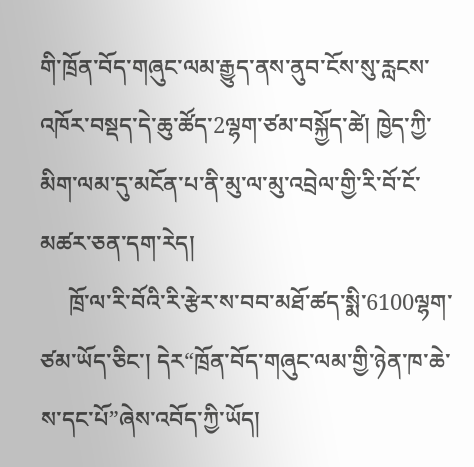གི་ཁྲོན་བོད་གཞུང་ལམ་རྒྱུད་ནས་ནུབ་ངོས་སུ་རླངས་འཁོར་བསྡད་དེ་ཆུ་ཚོད་2ལྷག་ཙམ་བསྐྱོད་ཚེ། ཁྱེད་ཀྱི་མིག་ལམ་དུ་མངོན་པ་ནི་མུ་ལ་མུ་འབྲེལ་གྱི་རི་བོ་ངོ་མཚར་ཅན་དག་རེད།
     ཁྲོ་ལ་རི་བོའི་རི་རྩེར་ས་བབ་མཐོ་ཚད་སྨི་6100ལྷག་ཙམ་ཡོད་ཅིང་། དེར“ཁྲོན་བོད་གཞུང་ལམ་གྱི་ཉེན་ཁ་ཆེ་ས་དང་པོ”ཞེས་འབོད་ཀྱི་ཡོད།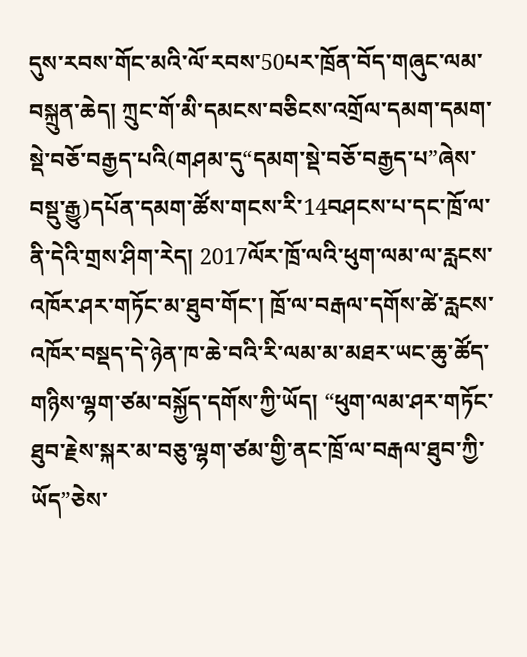དུས་རབས་གོང་མའི་ལོ་རབས་50པར་ཁྲོན་བོད་གཞུང་ལམ་བསྐྲུན་ཆེད། ཀྲུང་གོ་མི་དམངས་བཅིངས་འགྲོལ་དམག་དམག་སྡེ་བཅོ་བརྒྱད་པའི(གཤམ་དུ“དམག་སྡེ་བཅོ་བརྒྱད་པ”ཞེས་བསྡུ་རྒྱུ)དཔོན་དམག་ཚོས་གངས་རི་14བཤངས་པ་དང་ཁྲོ་ལ་ནི་དེའི་གྲས་ཤིག་རེད། 2017ལོར་ཁྲོ་ལའི་ཕུག་ལམ་ལ་རླངས་འཁོར་ཤར་གཏོང་མ་ཐུབ་གོང་། ཁྲོ་ལ་བརྒལ་དགོས་ཚེ་རླངས་འཁོར་བསྡད་དེ་ཉེན་ཁ་ཆེ་བའི་རི་ལམ་མ་མཐར་ཡང་ཆུ་ཚོད་གཉིས་ལྷག་ཙམ་བསྐྱོད་དགོས་ཀྱི་ཡོད། “ཕུག་ལམ་ཤར་གཏོང་ཐུབ་རྗེས་སྐར་མ་བཅུ་ལྷག་ཙམ་གྱི་ནང་ཁྲོ་ལ་བརྒལ་ཐུབ་ཀྱི་ཡོད”ཅེས་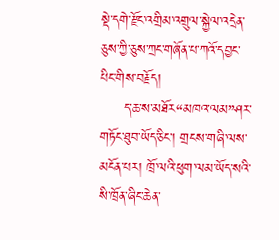སྡེ་དགེ་རྫོང་འགྲིམ་འགྲུལ་སྐྱེལ་འདྲེན་ཅུས་ཀྱི་ཅུས་ཀྲང་གཞོན་པ་ཀའོ་དབྱང་པིང་གིས་བརྗོད།
     ད་ཆ་ས་མཐོར“མཁའ་ལམ”ཤར་གཏོང་ཐུབ་ཡོད་ཅིང་། གྲངས་གཞི་ལས་མངོན་པར། ཁྲོ་ལའི་ཕུག་ལམ་ཡོད་སའི་སི་ཁྲོན་ཞིང་ཆེན་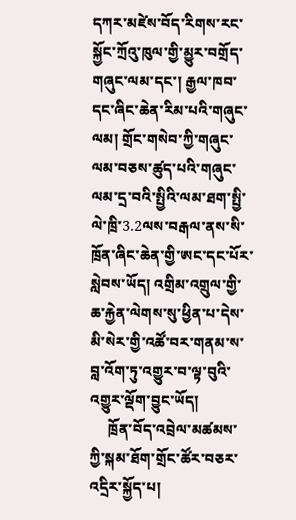དཀར་མཛེས་བོད་རིགས་རང་སྐྱོང་ཀྲོའུ་ཁུལ་གྱི་མྱུར་བགྲོད་གཞུང་ལམ་དང་། རྒྱལ་ཁབ་དང་ཞིང་ཆེན་རིམ་པའི་གཞུང་ལམ། གྲོང་གསེབ་ཀྱི་གཞུང་ལམ་བཅས་ཚུད་པའི་གཞུང་ལམ་དྲ་བའི་སྤྱིའི་ལམ་ཐག་སྤྱི་ལེ་ཁྲི་3.2ལས་བརྒལ་ནས་སི་ཁྲོན་ཞིང་ཆེན་གྱི་ཨང་དང་པོར་སླེབས་ཡོད། འགྲིམ་འགྲུལ་གྱི་ཆ་རྐྱེན་ལེགས་སུ་ཕྱིན་པ་དེས་མི་སེར་གྱི་འཚོ་བར་གནམ་ས་བླ་འོག་ཏུ་འགྱུར་བ་ལྟ་བུའི་འགྱུར་ལྡོག་བྱུང་ཡོད།
     ཁྲོན་བོད་འབྲེལ་མཚམས་ཀྱི་སྐམ་ཐོག་གྲོང་ཚོར་བཅར་འདྲིར་སྐྱོད་པ།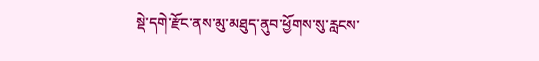སྡེ་དགེ་རྫོང་ནས་མུ་མཐུད་ནུབ་ཕྱོགས་སུ་རླངས་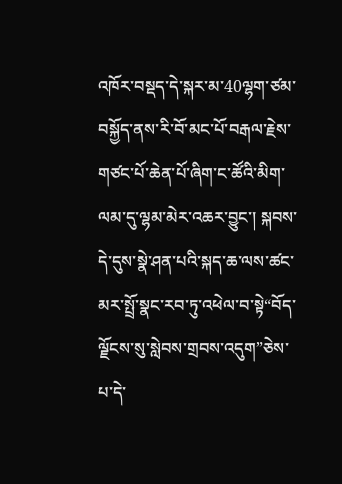འཁོར་བསྡད་དེ་སྐར་མ་40ལྷག་ཙམ་བསྐྱོད་ནས་རི་བོ་མང་པོ་བརྒལ་རྗེས་གཙང་པོ་ཆེན་པོ་ཞིག་ང་ཚོའི་མིག་ལམ་དུ་ལྷམ་མེར་འཆར་བྱུང་། སྐབས་དེ་དུས་སྣེ་ཤན་པའི་སྐད་ཆ་ལས་ཚང་མར་སྤྲོ་སྣང་རབ་ཏུ་འཕེལ་བ་སྟེ“བོད་ལྗོངས་སུ་སླེབས་གྲབས་འདུག”ཅེས་པ་དེ་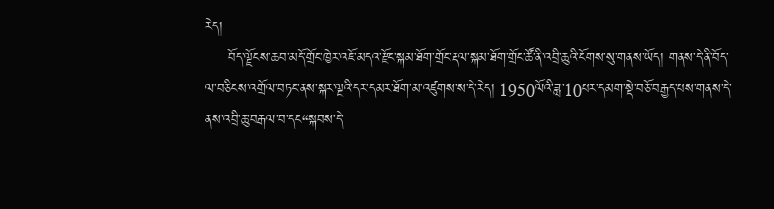རེད།
     བོད་ལྗོངས་ཆབ་མདོ་གྲོང་ཁྱེར་འཇོ་མདའ་རྫོང་སྐམ་ཐོག་གྲོང་རྡལ་སྐམ་ཐོག་གྲོང་ཚོ་ནི་འབྲི་ཆུའི་ངོགས་སུ་གནས་ཡོད། གནས་དེ་ནི་བོད་ལ་བཅིངས་འགྲོལ་བཏང་ནས་སྐར་ལྔའི་དར་དམར་ཐོག་མ་འཛུགས་ས་དེ་རེད། 1950ལོའི་ཟླ་10པར་དམག་སྡེ་བཅོ་བརྒྱད་པས་གནས་དེ་ནས་འབྲི་ཆུ་བརྒལ་བ་དང“སྐབས་དེ་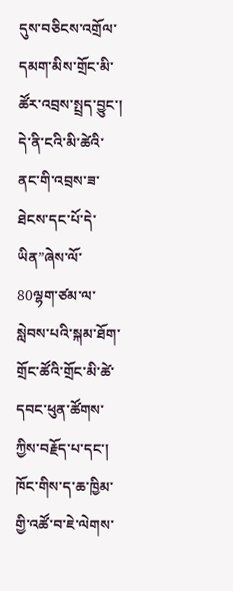དུས་བཅིངས་འགྲོལ་དམག་མིས་གྲོང་མི་ཚོར་འབྲས་སྤྲད་བྱུང་། དེ་ནི་ངའི་མི་ཚེའི་ནང་གི་འབྲས་ཟ་ཐེངས་དང་པོ་དེ་ཡིན”ཞེས་ལོ་80ལྷག་ཙམ་ལ་སླེབས་པའི་སྐམ་ཐོག་གྲོང་ཚོའི་གྲོང་མི་ཚེ་དབང་ཕུན་ཚོགས་ཀྱིས་བརྗོད་པ་དང་། ཁོང་གིས་ད་ཆ་ཁྱིམ་གྱི་འཚོ་བ་ཇེ་ལེགས་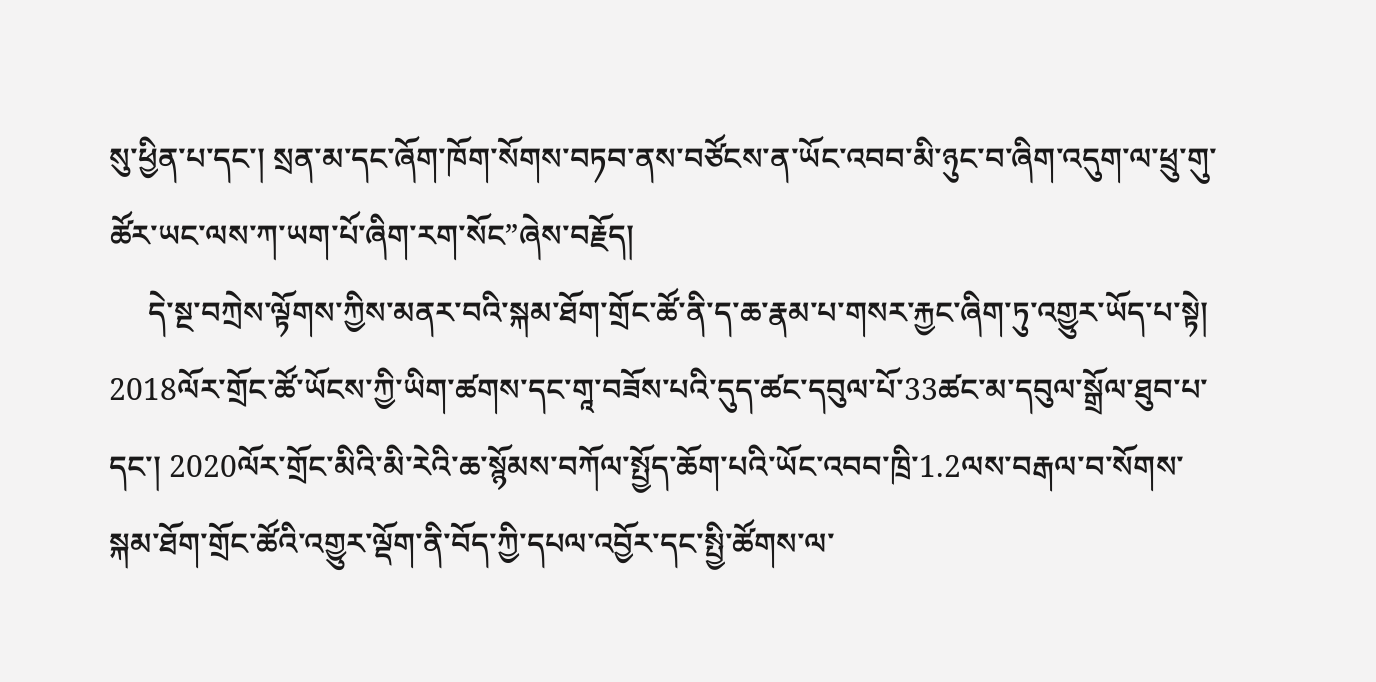སུ་ཕྱིན་པ་དང་། སྲན་མ་དང་ཞོག་ཁོག་སོགས་བཏབ་ནས་བཙོངས་ན་ཡོང་འབབ་མི་ཉུང་བ་ཞིག་འདུག་ལ་ཕྲུ་གུ་ཚོར་ཡང་ལས་ཀ་ཡག་པོ་ཞིག་རག་སོང”ཞེས་བརྗོད།
     དེ་སྔ་བཀྲེས་ལྟོགས་ཀྱིས་མནར་བའི་སྐམ་ཐོག་གྲོང་ཚོ་ནི་ད་ཆ་རྣམ་པ་གསར་རྐྱང་ཞིག་ཏུ་འགྱུར་ཡོད་པ་སྟེ། 2018ལོར་གྲོང་ཚོ་ཡོངས་ཀྱི་ཡིག་ཚགས་དང་གཱ་བཟོས་པའི་དུད་ཚང་དབུལ་པོ་33ཚང་མ་དབུལ་སྒྲོལ་ཐུབ་པ་དང་། 2020ལོར་གྲོང་མིའི་མི་རེའི་ཆ་སྙོམས་བཀོལ་སྤྱོད་ཆོག་པའི་ཡོང་འབབ་ཁྲི་1.2ལས་བརྒལ་བ་སོགས་སྐམ་ཐོག་གྲོང་ཚོའི་འགྱུར་ལྡོག་ནི་བོད་ཀྱི་དཔལ་འབྱོར་དང་སྤྱི་ཚོགས་ལ་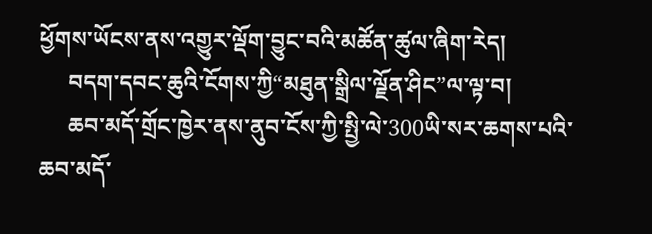ཕྱོགས་ཡོངས་ནས་འགྱུར་ལྡོག་བྱུང་བའི་མཚོན་ཚུལ་ཞིག་རེད།
     བདག་དབང་ཆུའི་ངོགས་ཀྱི“མཐུན་སྒྲིལ་ལྗོན་ཤིང”ལ་ལྟ་བ།
     ཆབ་མདོ་གྲོང་ཁྱེར་ནས་ནུབ་ངོས་ཀྱི་སྤྱི་ལེ་300ཡི་སར་ཆགས་པའི་ཆབ་མདོ་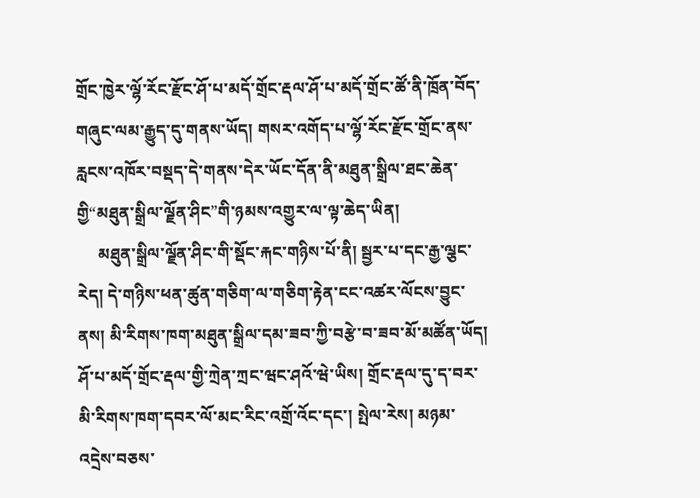གྲོང་ཁྱེར་ལྷོ་རོང་རྫོང་ཤོ་པ་མདོ་གྲོང་རྡལ་ཤོ་པ་མདོ་གྲོང་ཚོ་ནི་ཁྲོན་བོད་གཞུང་ལམ་རྒྱུད་དུ་གནས་ཡོད། གསར་འགོད་པ་ལྷོ་རོང་རྫོང་གྲོང་ནས་རླངས་འཁོར་བསྡད་དེ་གནས་དེར་ཡོང་དོན་ནི་མཐུན་སྒྲིལ་ཐང་ཆེན་གྱི“མཐུན་སྒྲིལ་ལྗོན་ཤིང”གི་ཉམས་འགྱུར་ལ་ལྟ་ཆེད་ཡིན།
     མཐུན་སྒྲིལ་ལྗོན་ཤིང་གི་སྡོང་རྐང་གཉིས་པོ་ནི། སྦྱར་པ་དང་རྒྱ་ལྕང་རེད། དེ་གཉིས་ཕན་ཚུན་གཅིག་ལ་གཅིག་རྟེན་ངང་འཚར་ལོངས་བྱུང་ནས། མི་རིགས་ཁག་མཐུན་སྒྲིལ་དམ་ཟབ་ཀྱི་བརྩེ་བ་ཟབ་མོ་མཚོན་ཡོད། ཤོ་པ་མདོ་གྲོང་རྡལ་གྱི་ཀྲེན་ཀྲང་ཝང་ཤའོ་ཝེ་ཡིས། གྲོང་རྡལ་དུ་ད་བར་མི་རིགས་ཁག་དབར་ལོ་མང་རིང་འགྲོ་འོང་དང་། སྤེལ་རེས། མཉམ་འདྲེས་བཅས་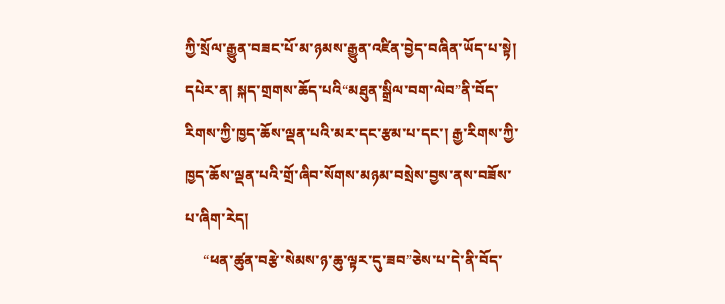ཀྱི་སྲོལ་རྒྱུན་བཟང་པོ་མ་ཉམས་རྒྱུན་འཛིན་བྱེད་བཞིན་ཡོད་པ་སྟེ། དཔེར་ན། སྐད་གྲགས་ཆོད་པའི“མཐུན་སྒྲིལ་བག་ལེབ”ནི་བོད་རིགས་ཀྱི་ཁྱད་ཆོས་ལྡན་པའི་མར་དང་རྩམ་པ་དང་། རྒྱ་རིགས་ཀྱི་ཁྱད་ཆོས་ལྡན་པའི་གྲོ་ཞིབ་སོགས་མཉམ་བསྲེས་བྱས་ནས་བཟོས་པ་ཞིག་རེད།
     “ཕན་ཚུན་བརྩེ་སེམས་ཉ་ཆུ་ལྟར་དུ་ཟབ”ཅེས་པ་དེ་ནི་བོད་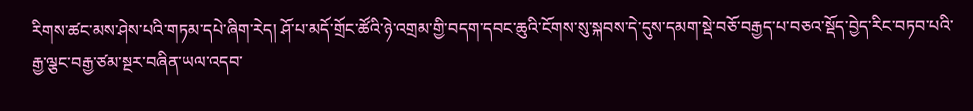རིགས་ཚང་མས་ཤེས་པའི་གཏམ་དཔེ་ཞིག་རེད། ཤོ་པ་མདོ་གྲོང་ཚོའི་ཉེ་འགྲམ་གྱི་བདག་དབང་ཆུའི་ངོགས་སུ་སྐབས་དེ་དུས་དམག་སྡེ་བཅོ་བརྒྱད་པ་བཅའ་སྡོད་བྱེད་རིང་བཏབ་པའི་རྒྱ་ལྕང་བརྒྱ་ཙམ་སྔར་བཞིན་ཡལ་འདབ་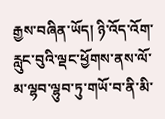རྒྱས་བཞིན་ཡོད། ཉི་འོད་འོག་རླུང་བུའི་ལྡང་ཕྱོགས་ནས་ལོ་མ་ལྷབ་ལྷུབ་ཏུ་གཡོ་བ་ནི་མི་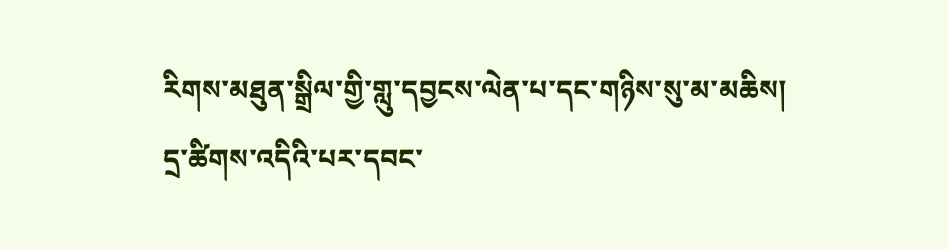རིགས་མཐུན་སྒྲིལ་གྱི་གླུ་དབྱངས་ལེན་པ་དང་གཉིས་སུ་མ་མཆིས།
དྲ་ཚིགས་འདིའི་པར་དབང་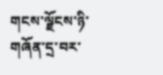གངས་ལྗོངས་ཉི་གཞོན་དྲ་བར་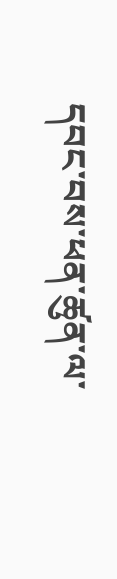དབང་བས་ཕན་ཚུན་ལ་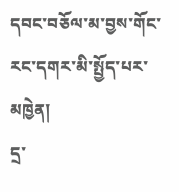དབང་བཅོལ་མ་བྱས་གོང་རང་དགར་མི་སྤྱོད་པར་མཁྱེན།
དྲ་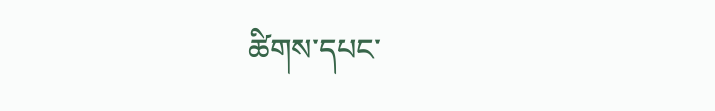ཚིགས་དཔང་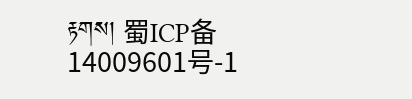རྟགས། 蜀ICP备14009601号-1